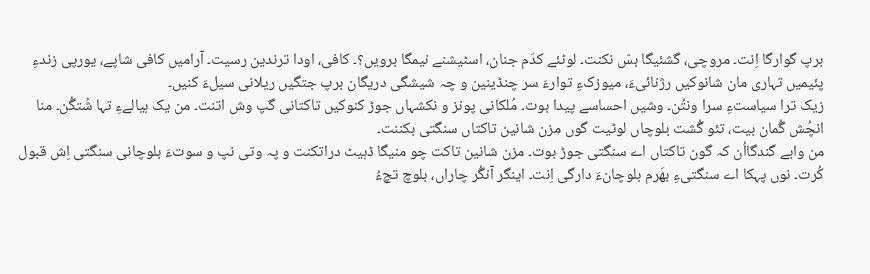برپ گوارگا اِنت۔ مروچی، گشئیگا بسّ نکنت۔ لوٹئے کدَم جنان، اسٹیشنے نیمگا برویں؟۔ کافی، اودا ترندین رسیت۔ آرامیں کافی شاپے، یورپی زندءِ پئیمیں تہاری مان شانوکیں رژنائیءَ، میوزکءِ توارءَ سر چنڈینین و چہ شیشگی دریگان برپ جتگیں ریلانی سیلءَ کنیں۔
زیک ترا سیاستءِ سرا ونتُن۔ وشیں احساسے پیدا بوت۔ مُلکانی پونز و نکشہاں جوڑ کنوکیں تاکتانی گپ وش اتنت۔ من یک ہیالےءِ تہا شُتگُن۔ منا انچُش گُمان بیت، تئو گُشت بلوچاں لوٹیت گوں مزن شانین تاکتاں سنگتی بکننت۔
من وابے گندگااُن کہ گون تاکتاں اے سنگتی جوڑ بوت۔ مزن شانین تاکت چو منیگا ڈہیٹ دراتکنت و پہ وتی نپ و سوتءَ بلوچانی سنگتی اِش قبول کُرت۔ نوں پہکا اے سنگتیءِ بھَرم بلوچانءَ دارگی اِنت۔ اینگر آنگُر چاراں، بلوچ تچءُ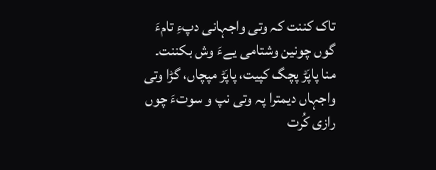تاک کننت کہ وتی واجہانی دپءِ تامءَ گوں چونین وشتامی یےءَ وش بکننت۔ منا پاپَڑ پچگ کپیت، پاپَڑ مپچاں، گڑا وتی واجہاں دیمترا پہ وتی نپ و سوتءَ چوں رازی کُرت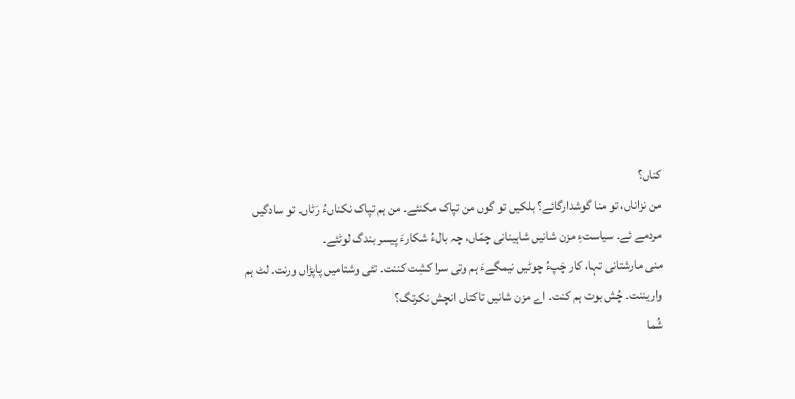کناں؟
من نزاناں، تو منا گوشدارگائے؟ بلکیں تو گوں من تپاک مکنئے۔ من ہم تپاک نکناںءُ رَٹاں۔ تو سادگیں مردمے ئے۔ سیاستءِ مزن شانیں شاہینانی چمّاں، چہ بالءُ شکارءَ پیسر بندگ لوٹئے۔
منی مارشتانی تہا، کار چَپءُ چوٹیں نیمگےءَ ہم وتی سرا کشِت کننت۔ تئی وشتامیں پاپڑاں ورنت۔ لٹ ہم واریننت۔ چُش بوت ہم کنت۔ اے مزن شانیں تاکتاں انچش نکرتگ؟
شُما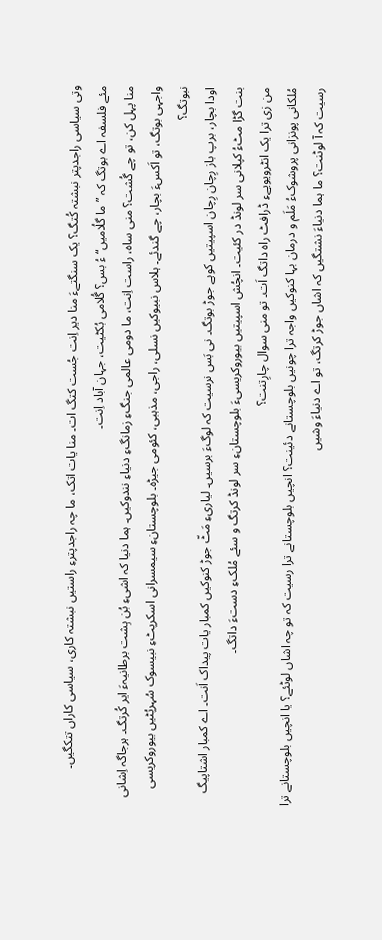وتی سیاسی راجدپتر نبشتہ کُتگ؟ یک سنگتےءَ منا دیر اِنت جُست کتگ ات۔ منا یات اتک، ما چہ راجدپترءِ راستیں نبشتہ کاری، سیاسی کاراں تتکگیں۔
مئے فلسفہ اے بوتگ کہ ”ما گلُامیں“ ءُ بس؟ گُلامی بُکٹیت، جہان آباد اِنت۔
منا پہل کن، تو چے گُشت؟ منی ساہ، راست اِنت، ما دومی عالمی جنگءِ زمانگءِ دنیاءِ نندوکیں۔ ہما دنیا کہ اشیءِ بُن ہِشت برطانیہءَ ایر کُرتگ۔ ہرجاگہ اِشانی واجہی بوتگ، تو اَکسءَ بچار، چے گندئے۔ ہلاس نبیوکیں نسلی، راجی، مذہبی، کئومی جیڑہ۔ بلوچستانءِ سیمسرانی اسکرپٹءِ نبیسوک سُہرپُٹیں بیوروکریسی نبوتگ؟
اودا بچار، برپ باز رِچان رِچان اسپیتیں کوہے جوڑ بوتگ۔ نی بَس نرسیت کہ لوگءَ برسیں۔ لیاریءِ مَٹّ جوڑ کنوکیں کمبار یات پیداک اَنت۔ اے کمبار اشتاپیگ بنت گڑا مٹءُ کپلانی سر لونڈ در کئیت۔ انچُش اسپیتیں بیوروکریسیءَ بلوچستانءِ سر لونڈ کرتگ و سئے مُلکءِ دستءَ داتگ۔
من زی ترا یک انٹرویویےءِ ڈرافٹ راہ داتگ اَت۔ تو منی سوال چارِتنت؟
مُلکانی پونزانی پروشوکءُ مَلَم و درمان بہا کنوکیں واجہ ترا چونیں بلوچستانے دئینت؟ انچیں بلوچستانے ترا رسیت کہ تو چہ اشاں لوٹئے؟ یا انچیں بلوچستانے ترا رسیت کہ آ لوٹنت؟ ما ہما دنیاءَ نشتگیں کہ اشاں جوڑ کرتگ، تو اے دنیاءَ وشیں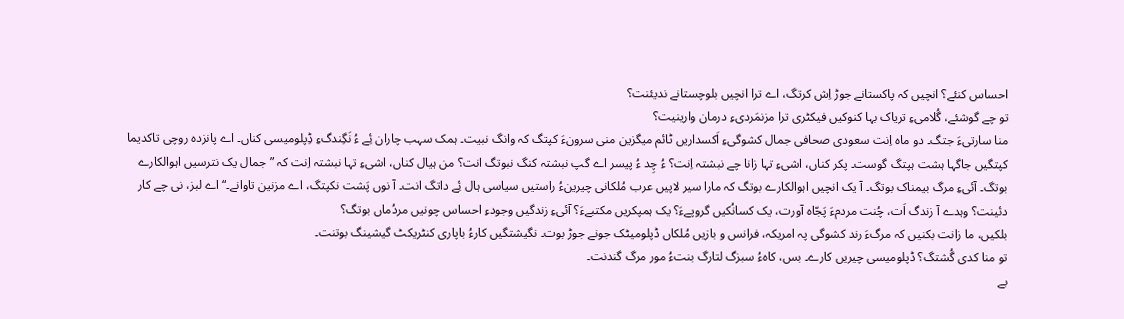احساس کنئے؟ انچیں کہ پاکستانے جوڑ اِش کرتگ، اے ترا انچیں بلوچستانے ندیئنت؟
تو چے گوشئے، گُلامیءِ تریاک بہا کنوکیں فیکٹری ترا مزنمَردیءِ درمان وارینیت؟
منا سارتیءَ جتگ۔ دو ماہ اِنت سعودی صحافی جمال کشوگیءِ اَکسداریں ٹائم میگزین منی سرونءَ کپتگ کہ وانگ نبیت۔ ہمک سہب چاران ئِے ءُ نَگِندگءِ ڈِپلومیسی کناں۔ اے پانزدہ روچی تاکدیما کپتگیں جاگہا ہشت ہپتگ گوست۔ پکر کناں، اشیءِ تہا زانا چے نبشتہ اِنت؟ ءُ چِد ءُ پیسر اے گپ نبشتہ کنگ نبوتگ انت؟ من ہیال کناں، اشیءِ تہا نبشتہ اِنت کہ ”جمال یک نترسیں اہوالکارے بوتگ۔ آئیءِ مرگ بیمناک بوتگ۔ آ یک انچیں اہوالکارے بوتگ کہ مارا سیر لاپیں عرب مُلکانی چیرینءُ راستیں سیاسی ہال ئِے داتگ انت۔ آ نوں پَشت نکپتگ، اے مزنین تاوانے۔“ اے لبز، نی چے کار دئینت؟ وہدے آ زندگ اَت، چُنت مردمءَ پَجّاہ آورت، یک کسانُکیں گروپےءَ؟ یک ہمپکریں مکتبےءَ؟ آئیءِ زندگیں وجودءِ احساس چونیں مردُماں بوتگ؟
بلکیں، ما زانت بکنیں کہ مرگءَ رند کشوگی پہ امریکہ، فرانس و بازیں مُلکاں ڈپلومیٹک جونے جوڑ بوت۔ نگیشتگیں کارءُ باپاری کنٹریکٹ گیشینگ بوتنت۔
تو منا کدی گُشتگ؟ ڈپلومیسی چیریں کارے۔ بس، کاہءُ سبزگ لتارگ بنتءُ مور مرگ گندنت۔
بے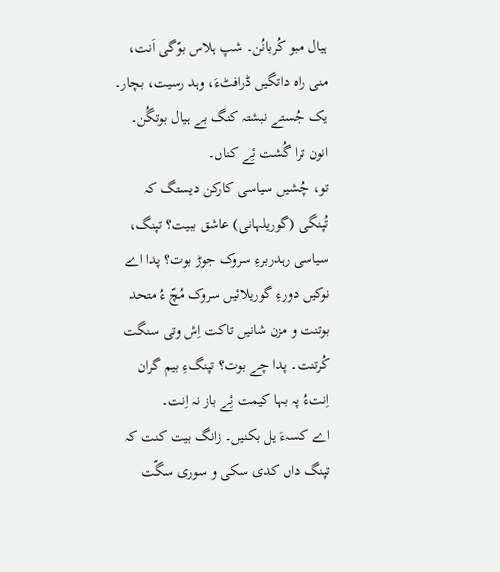ہیال مبو کُربانُن۔ شپ ہلاس بوّگی اَنت، منی راہ داتگیں ڈرافٹءَ، وہد رسیت، بچار۔ یک جُستے نبشتہ کنگ بے ہیال بوتگُن۔ انون ترا گُشت ئِے کناں۔
تو، چُشیں سیاسی کارکن دیستگ کہ تُپنگی (گوریلہانی) عاشق ببیت؟ تپنگ، سیاسی رہدربرءِ سروک جوڑ بوت؟ پدا اے نوکیں دورءِ گوریلائیں سروک مُچّ ءُ متحد بوتنت و مزن شانیں تاکت اِش وتی سنگت کُرتنت۔ پدا چے بوت؟ تپنگءِ بیم گران اِنتءُ پہ بہا کیمت ئِے باز نہ اِنت۔
اے کسہءَ یل بکنیں۔ زانگ بیت کنت کہ تپنگ داں کدی سکی و سوری سگّت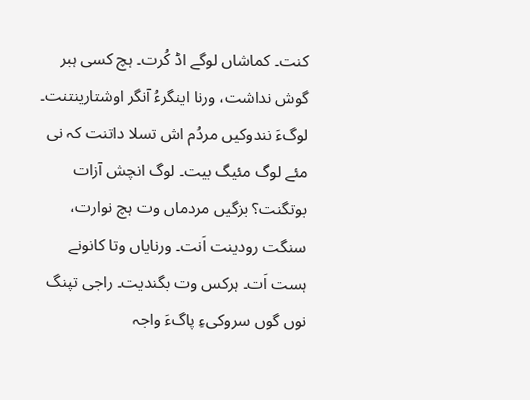کنت۔ کماشاں لوگے اڈ کُرت۔ ہچ کسی ہبر گوش نداشت، ورنا اینگرءُ آنگر اوشتارینتنت۔ لوگءَ نندوکیں مردُم اش تسلا داتنت کہ نی مئے لوگ مئیگ بیت۔ لوگ انچش آزات بوتگنت؟ بزگیں مردماں وت ہچ نوارت، سنگت رودینت اَنت۔ ورنایاں وتا کانونے ہست اَت۔ ہرکس وت بگندیت۔ راجی تپنگ نوں گوں سروکیءِ پاگءَ واجہ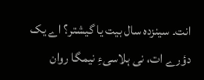انت۔ سینزدہ سال بیت یا گیشتر؟ اے یک دؤرے ات، نی ہلاسیءِ نیمگا روان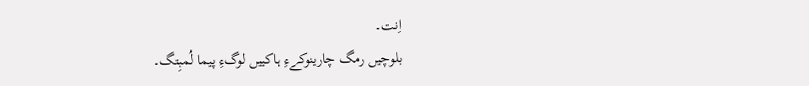اِنت۔
بلوچیں رمگ چارینوکےءِ ہاکییں لوگءِ پیما لُمبِتگ۔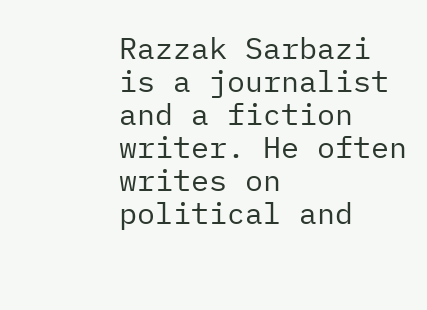Razzak Sarbazi is a journalist and a fiction writer. He often writes on political and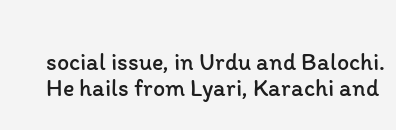social issue, in Urdu and Balochi. He hails from Lyari, Karachi and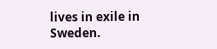lives in exile in Sweden.